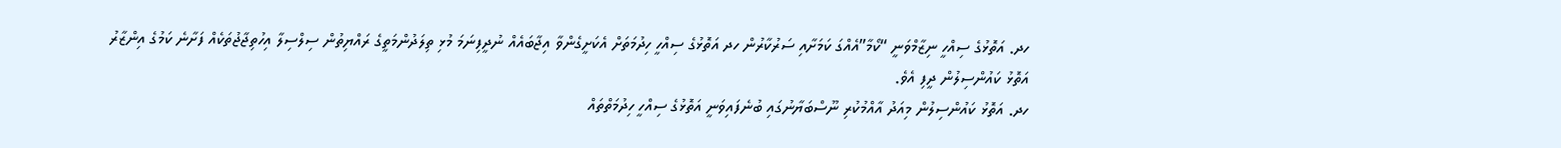ހދ. އަތޮޅުގެ ސިއްހީ ނިޒާމްވަނީ “ކޯމާ”އެއްގަ ކަމަށާއި ސަރުކާރުން ހދ އަތޮޅުގެ ސިއްހީ ހިދުމަތަށް އެކަށީގެންވާ އިޖާބައެއް ނުދީފިނަމަ މުޅި ތިލަދުންމަތީގެ ރައްޔިތުން ސިލްސިލާ އިހުތިޖާޖުތަކެއް ފަށާނެ ކަމުގެ އިންޒާރު އަތޮޅު ކައުންސިލުން ދީފި އެވެ.
ހދ. އަތޮޅު ކައުންސިލުން މިއަދު އާއްމުކުރި ނޫސްބަޔާނުގައި ބުނެފައިވަނީ އަތޮޅުގެ ސިއްހީ ހިދުމަތްތައް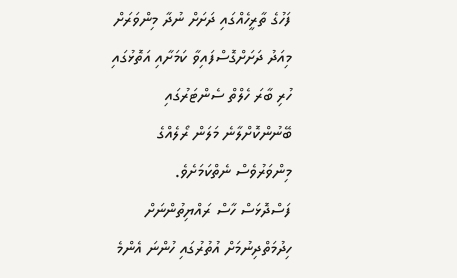ފަހުގެ ތާރީހެއްގައި ދަށަށް ނުދާ މިންވަރަށް މިއަދު ދަށަށްގޮސްފައިވާ ކަމަށާއި އަތޮޅުގައި ހުރި ބާރަ ހެލްތް ސެންޓަރުގައި ބޭނުންކޮށްލާނެ މަލަން ރޯލެއްގެ މިންވަރުވެސް ނެތްކަމަށެވެ.
ފަސްދޮޅަސް ހާސް ރައްޔިތުންނަށް ހިދުމަތްދިނުމަށް އުތުރުގައި ހުންނަ އެންމެ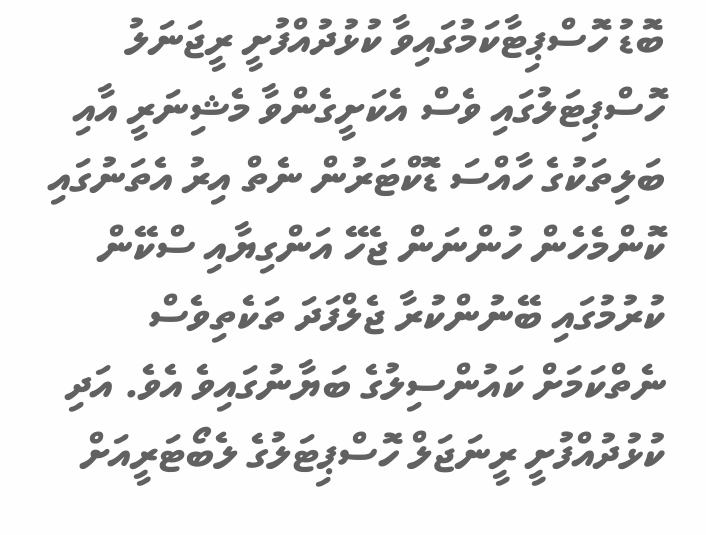ބޮޑު ހޮސްޕިޓާކަމުގައިވާ ކުޅުދުއްފުށީ ރީޖަނަލު ހޮސްޕިޓަލުގައި ވެސް އެކަށީގެންވާ މެޝިނަރީ އާއި ބަލިތަކުގެ ހާއްސަ ޑޮކްޓަރުން ނެތް އިރު އެތަނުގައި ކޮންމެހެން ހުންނަން ޖެހޭ އަންގިޔާއި ސްކޭން ކުރުމުގައި ބޭނުންކުރާ ޖެލްފަދަ ތަކެތިވެސް ނެތްކަމަށް ކައުންސިލުގެ ބަޔާނުގައިވެ އެވެ. އަދި ކުޅުދުއްފުށީ ރީނަޖަލް ހޮސްޕިޓަލުގެ ލެބޯޓަރީއަށް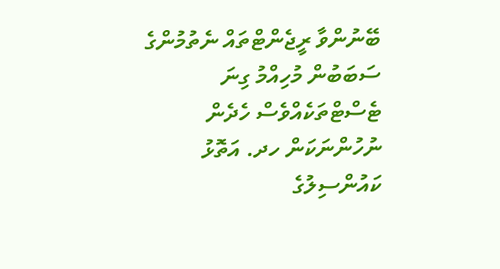ބޭނުންވާ ރީޖެންޓްތައް ނެތުމުންގެ ސަބަބުން މުހިއްމު ގިނަ ޓެސްޓްތަކެއްވެސް ހެދެން ނުހުންނަކަން ހދ. އަތޮޅު ކައުންސިލުގެ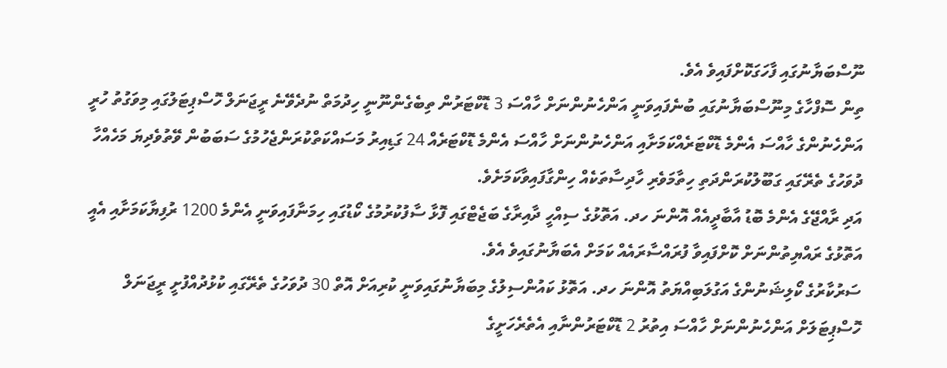ނޫސްބަޔާނުގައި ފާހަގަކޮށްފައިވެ އެވެ.
ތިން ސޮފްހާގެ މިނޫސްބަޔާނުގައި ބުނެފައިވަނީ އަންހެނުންނަށް ހާއްސަ 3 ޑޮކްޓަރުން ތިބެގެންނޫނީ ހިދުމަތް ނުދެވޭނެ ރީޖަނަލް ހޮސްޕިޓަލުގައި މިވަގުތު ހުރީ އަންހެނުންގެ ހާއްސަ އެންމެ ޑޮކްޓަރެއްކަމަށާއި އަންހެނުންނަށް ހާއްސަ އެންމެ ޑޮކްޓަރެއް 24 ގަޑިއިރު މަސައްކަތްކުރަންޖެހުމުގެ ސަބަބުން ވޭތުވެދިޔަ މަހެއްހާ ދުވަހުގެ ތެރޭގައި ގަބޫލުކުރަންދަތި ހިތާމަވެރި ހާދިސާތަކެއް ހިންގާފައިވާކަމަށެވެ.
އަދި ރާއްޖޭގެ އެންމެ ބޮޑު އާބާދީއެއް އޮންނަ ހދ. އަތޮޅުގެ ސިއްހީ ދާއިރާގެ ބަޖެޓްގައި ފޮޅާ ސާފުކުރުމުގެ ކޯޑުގައި ހިމަނާފައިވަނީ އެންމެ 1200 ރުފިޔާކަމަށާއި އެއީ އަތޮޅުގެ ރައްޔިތުންނަށް ކޮށްފައިވާ ފުރައްސާރައެއް ކަމަށް އެބަޔާނުގައިވެ އެވެ.
ސަރުކާރުގެ ކޯލިޝަނުންގެ އަގުލަބިއްޔަތު އޮންނަ ހދ. އަތޮޅު ކައުންސިލުގެ މިބަޔާނުގައިވަނީ ކުރިއަށް އޮތް 30 ދުވަހުގެ ތެރޭގައި ކުޅުދުއްފުށީ ރީޖަނަލް ހޮސްޕިޓަލަށް އަންހެނުންނަށް ހާއްސަ އިތުރު 2 ޑޮކްޓަރުންނާއި އެތެރެހަށީގެ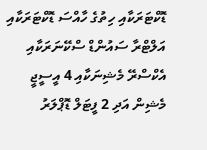ޑޮކްޓަރަކާއި ހިތުގެ ހާއްސަ ޑޮކްޓަރަކާއި އަލްޓްރާ ސައުންޑް ސްކޭނަރަކާއި އެކްސްރޭ މެޝިނަކާއި 4 އީސީޖީ މެޝިން އަދި 2 ފީޓަލް ޑޮޕްލަރު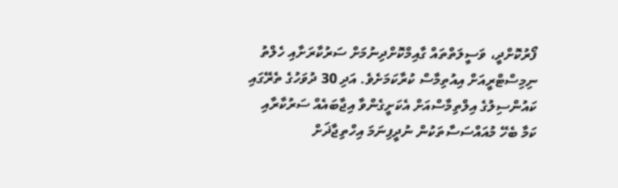ފޯރުކޮށްދީ، ވަސީލަތްތައް ގާއިމްކޮށްދިނުމަށް ސަރުކާރަށާއި ހެލްތު ނިމިސްޓްރީއަށް އިއުތިމާސް ކުރާކަމަށެވެ. އަދި 30 ދުވަހުގެ ތެރޭގައި ކައުންސިލުގެ އިލްތިމާސްއަށް އެކަށީގެންވާ އިޖާބައެއް ސަރުކާރާއި ކަމާ ބެހޭ މުއައްސަސާތަކުން ނުދީފިނަމަ އިހްތިޖާޛަށް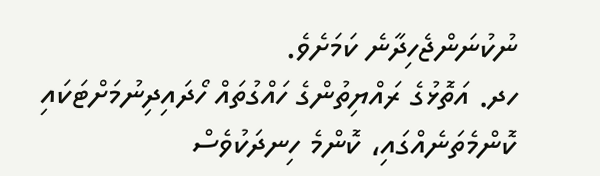ނުކުނަންޖެހިދާނެ ކަމަށެވެ.
ހދ. އަތޮޅުގެ ރައްޔިތުންގެ ހައްގުތައް ހޯދައިދިނުމަށްޓަކައި ކޮންމެތަނެއްގައި، ކޮންމެ ހިނދަކުވެސް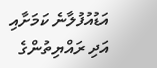އަޑުއުފުލާނެ ކަމަށާއި އަދި ރައްޔިތުންގެ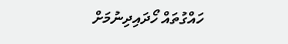ހައްގުތައް ހޯދައިދިނުމަށް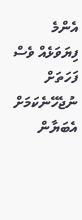އެންމެ ފިޔަވަޅެއް ވެސް ފަހަތަށް ނުޖެހޭނެކަމަށް އެބަޔާން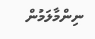ނިންމާލަމުން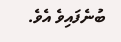ބުނެފައިވެ އެވެ.